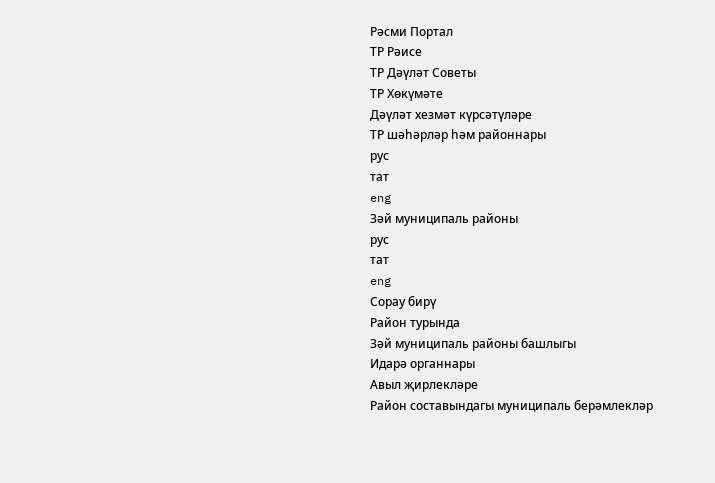Рәсми Портал
ТР Рәисе
ТР Дәүләт Советы
ТР Хөкүмәте
Дәүләт хезмәт күрсәтүләре
ТР шәһәрләр һәм районнары
рус
тат
eng
Зәй муниципаль районы
рус
тат
eng
Сорау бирү
Район турында
Зәй муниципаль районы башлыгы
Идарә органнары
Авыл җирлекләре
Район составындагы муниципаль берәмлекләр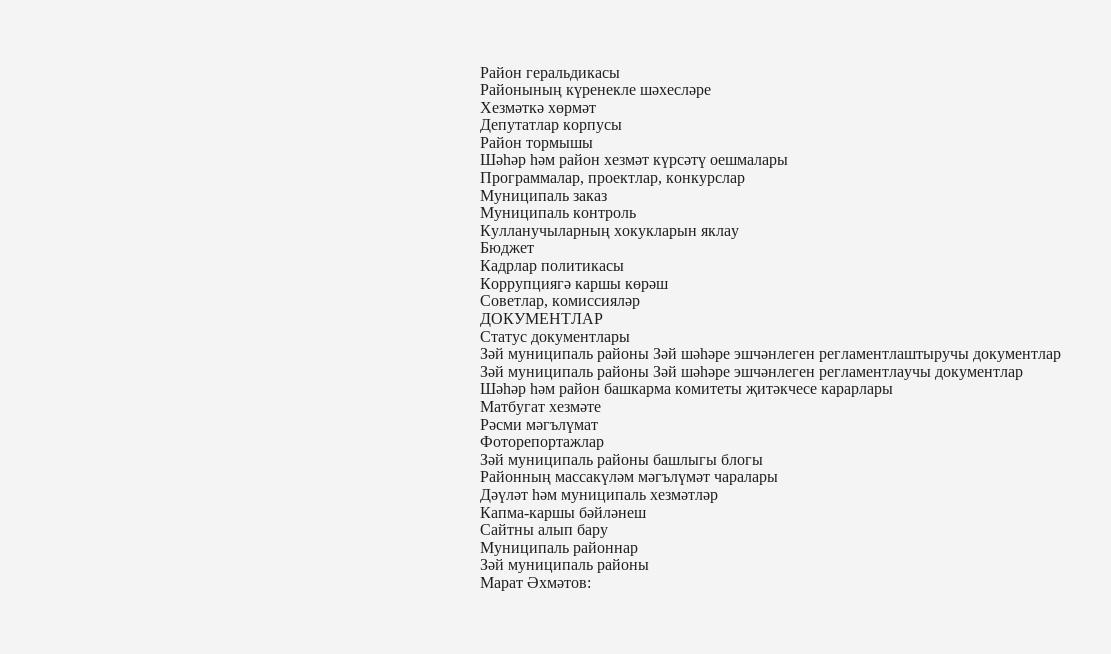Район геральдикасы
Районының күренекле шәхесләре
Хезмәткә хөрмәт
Депутатлар корпусы
Район тормышы
Шәһәр һәм район хезмәт күрсәтү оешмалары
Программалар, проектлар, конкурслар
Муниципаль заказ
Муниципаль контроль
Кулланучыларның хокукларын яклау
Бюджет
Кадрлар политикасы
Коррупциягә каршы көрәш
Советлар, комиссияләр
ДОКУМЕНТЛАР
Статус документлары
Зәй муниципаль районы Зәй шәһәре эшчәнлеген регламентлаштыручы документлар
Зәй муниципаль районы Зәй шәһәре эшчәнлеген регламентлаучы документлар
Шәһәр һәм район башкарма комитеты җитәкчесе карарлары
Матбугат хезмәте
Рәсми мәгълүмат
Фоторепортажлар
Зәй муниципаль районы башлыгы блогы
Районның массакүләм мәгълүмәт чаралары
Дәүләт һәм муниципаль хезмәтләр
Капма-каршы бәйләнеш
Сайтны алып бару
Муниципаль районнар
Зәй муниципаль районы
Марат Әхмәтов: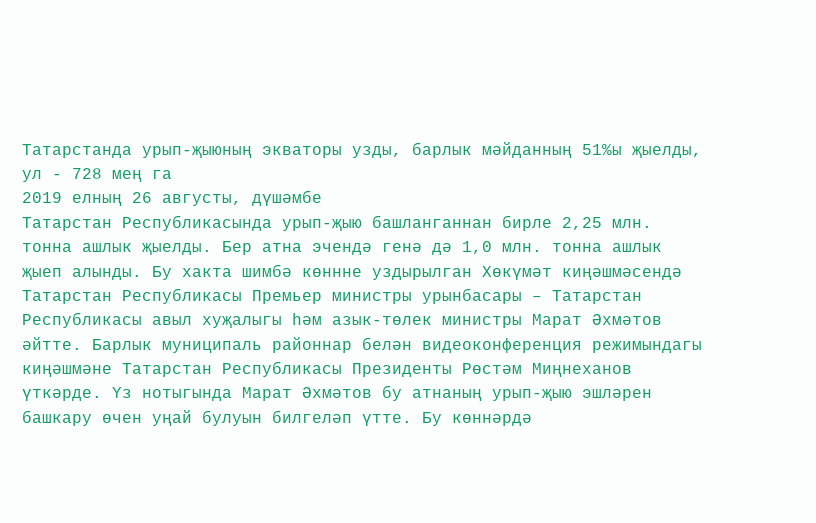Татарстанда урып-җыюның экваторы узды, барлык мәйданның 51%ы җыелды, ул - 728 мең га
2019 елның 26 августы, дүшәмбе
Татарстан Республикасында урып-җыю башланганнан бирле 2,25 млн. тонна ашлык җыелды. Бер атна эчендә генә дә 1,0 млн. тонна ашлык җыеп алынды. Бу хакта шимбә көннне уздырылган Хөкүмәт киңәшмәсендә Татарстан Республикасы Премьер министры урынбасары – Татарстан Республикасы авыл хуҗалыгы һәм азык-төлек министры Марат Әхмәтов әйтте. Барлык муниципаль районнар белән видеоконференция режимындагы киңәшмәне Татарстан Республикасы Президенты Рөстәм Миңнеханов үткәрде. Үз нотыгында Марат Әхмәтов бу атнаның урып-җыю эшләрен башкару өчен уңай булуын билгеләп үтте. Бу көннәрдә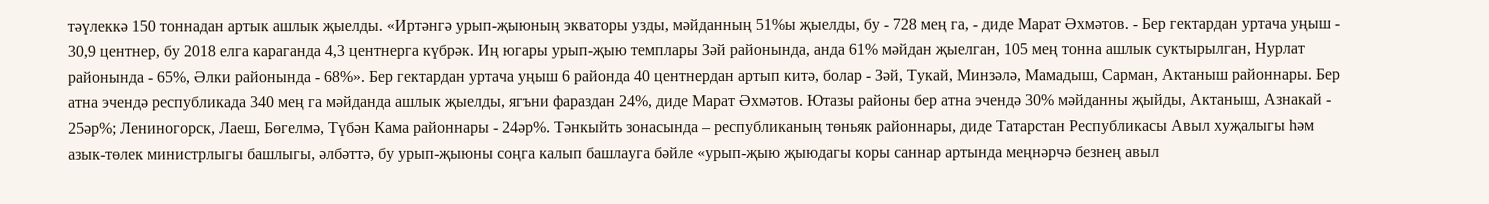тәүлеккә 150 тоннадан артык ашлык җыелды. «Иртәнгә урып-җыюның экваторы узды, мәйданның 51%ы җыелды, бу - 728 мең га, - диде Марат Әхмәтов. - Бер гектардан уртача уңыш - 30,9 центнер, бу 2018 елга караганда 4,3 центнерга күбрәк. Иң югары урып-җыю темплары Зәй районында, анда 61% мәйдан җыелган, 105 мең тонна ашлык суктырылган, Нурлат районында - 65%, Әлки районында - 68%». Бер гектардан уртача уңыш 6 районда 40 центнердан артып китә, болар - Зәй, Тукай, Минзәлә, Мамадыш, Сарман, Актаныш районнары. Бер атна эчендә республикада 340 мең га мәйданда ашлык җыелды, ягъни фараздан 24%, диде Марат Әхмәтов. Ютазы районы бер атна эчендә 30% мәйданны җыйды, Актаныш, Азнакай - 25әр%; Лениногорск, Лаеш, Бөгелмә, Түбән Кама районнары - 24әр%. Тәнкыйть зонасында – республиканың төньяк районнары, диде Татарстан Республикасы Авыл хуҗалыгы һәм азык-төлек министрлыгы башлыгы, әлбәттә, бу урып-җыюны соңга калып башлауга бәйле «урып-җыю җыюдагы коры саннар артында меңнәрчә безнең авыл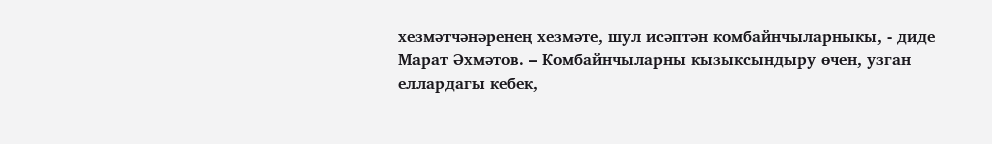хезмәтчәнәренең хезмәте, шул исәптән комбайнчыларныкы, - диде Марат Әхмәтов. – Комбайнчыларны кызыксындыру өчен, узган еллардагы кебек,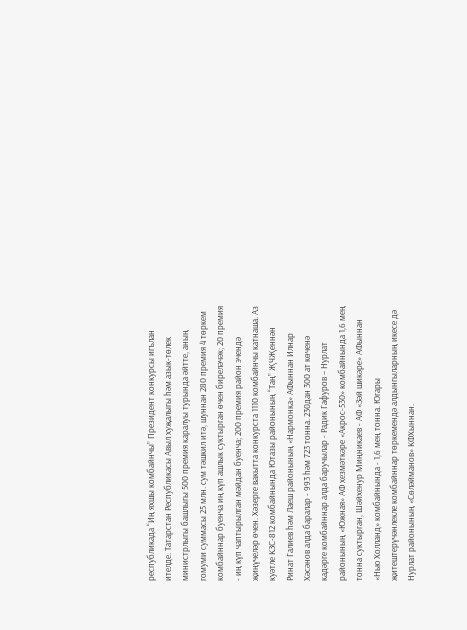республикада “Иң яхшы комбайнчы” Президент конкурсы игълан ителде. Татарстан Республикасы Авыл хуҗалыгы һәм азык-төлек министрлыгы башлыгы 500 премия каралуы турында әйтте, аның гомуми суммасы 25 млн. сум тәшкил итә, шуннан 280 премия 4 төркем комбайннар буенча иң күп ашлык суктырган өчен биреләчәк; 20 премия - иң күп чаптырылган мәйдан буенча; 200 премия район эчендә җиңүчеләр өчен. Хәзерге вакытта конкурста 1110 комбайнчы катнаша. Аз куәтле КЗС-812 комбайнында Ютазы районының “Таң” ҖЧҖеннән Ринат Галиев һәм Лаеш районының «Нармонка» АФыннан Илнар Хәсәнов алда баралар - 993 һәм 723 тонна. 230дан 300 ат көченә кадәрге комбайннар алда баручылар - Радик Гафуров – Нурлат районының «Южная» АФ хезмәткәре «Акрос-530» комбайнында 1,6 мең тонна суктырган, Шәйхенур Миңникаев - АФ «Зәй шикәре» АФыннан «Нью Холланд» комбайнында - 1,6 мең тонна. Югары җитештерүчәнлекле комбайннар төркемендә алдынгыларның икесе дә Нурлат районының «Сөләйманов» КФХыннан.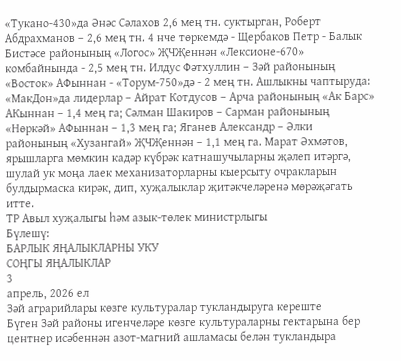«Тукано-430»да Әнәс Сәлахов 2,6 мең тн. суктырган, Роберт Абдрахманов – 2,6 мең тн. 4 нче төркемдә - Щербаков Петр - Балык Бистәсе районының «Логос» ҖЧҖеннән «Лексионе-670» комбайнында - 2,5 мең тн. Илдус Фәтхуллин – Зәй районының «Восток» АФыннан - «Торум-750»дә - 2 мең тн. Ашлыкны чаптыруда: «МакДон»да лидерлар – Айрат Котдусов – Арча районының «Ак Барс» АКыннан – 1,4 мең га; Сәлман Шакиров – Сарман районының «Нөркәй» АФыннан – 1,3 мең га; Яганев Александр – Әлки районының «Хузангай» ҖЧҖеннән – 1,1 мең га. Марат Әхмәтов, ярышларга мөмкин кадәр күбрәк катнашучыларны җәлеп итәргә, шулай ук моңа лаек механизаторларны кыерсыту очракларын булдырмаска кирәк, дип, хуҗалыклар җитәкчеләренә мөрәҗәгать итте.
ТР Авыл хуҗалыгы һәм азык-төлек министрлыгы
Бүлешү:
БАРЛЫК ЯҢАЛЫКЛАРНЫ УКУ
СОҢГЫ ЯҢАЛЫКЛАР
3
апрель, 2026 ел
Зәй аграрийлары көзге культуралар тукландыруга кереште
Бүген Зәй районы игенчеләре көзге культураларны гектарына бер центнер исәбеннән азот-магний ашламасы белән тукландыра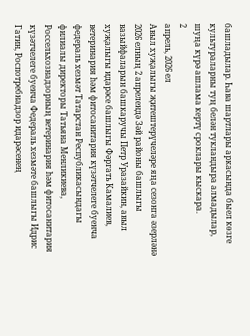башладылар. Һава шартлары аркасында быел көзге культураларны туң белән тукландыра алмадылар, шуңа күрә ашлама кертү сроклары кыскара.
2
апрель, 2026 ел
Авыл хуҗалыгы җитештерүчеләре яңа сезонга әзерләнә
2026 елның 2 апрелендә Зәй районы башлыгы вазыйфаларын башкаручы Петр Уразайкин, авыл хуҗалыгы идарәсе башлыгы Фәргать Камалиев, ветеринария һәм фитосанитария күзәтчелеге буенча федераль хезмәт Татарстан Республикасындагы филиалы директоры Татьяна Менликиева, Россельхознадзорның ветеринария һәм фитосанитария күзәтчелеге буенча Федераль хезмәте башлыгы Идрис Гатин, Роспотребнадзор идарәсенең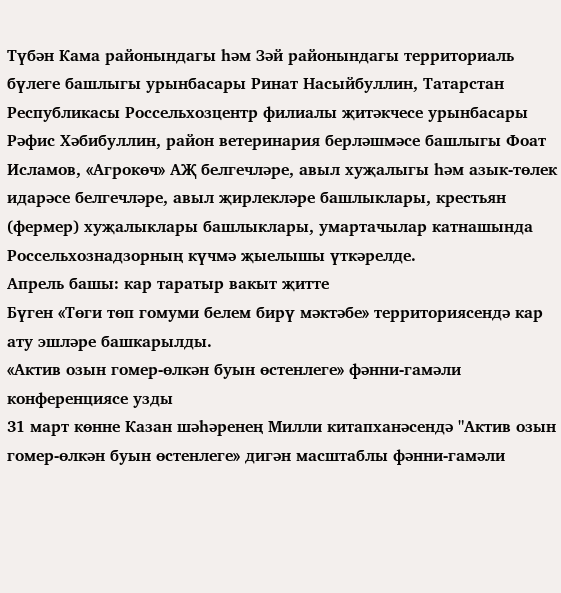Түбән Кама районындагы һәм Зәй районындагы территориаль бүлеге башлыгы урынбасары Ринат Насыйбуллин, Татарстан Республикасы Россельхозцентр филиалы җитәкчесе урынбасары Рәфис Хәбибуллин, район ветеринария берләшмәсе башлыгы Фоат Исламов, «Агрокөч» АҖ белгечләре, авыл хуҗалыгы һәм азык-төлек идарәсе белгечләре, авыл җирлекләре башлыклары, крестьян (фермер) хуҗалыклары башлыклары, умартачылар катнашында Россельхознадзорның күчмә җыелышы үткәрелде.
Апрель башы: кар таратыр вакыт җитте
Бүген «Төги төп гомуми белем бирү мәктәбе» территориясендә кар ату эшләре башкарылды.
«Актив озын гомер-өлкән буын өстенлеге» фәнни-гамәли конференциясе узды
31 март көнне Казан шәһәренең Милли китапханәсендә "Актив озын гомер-өлкән буын өстенлеге» дигән масштаблы фәнни-гамәли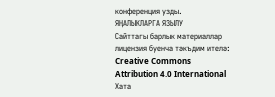конференция узды.
ЯҢАЛЫКЛАРГА ЯЗЫЛУ
Сайттагы барлык материаллар лицензия буенча тәкъдим ителә:
Creative Commons Attribution 4.0 International
Хата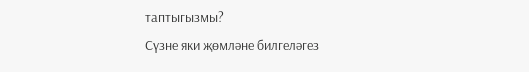таптыгызмы?
Сүзне яки җөмләне билгеләгез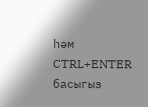һәм CTRL+ENTER басыгыз